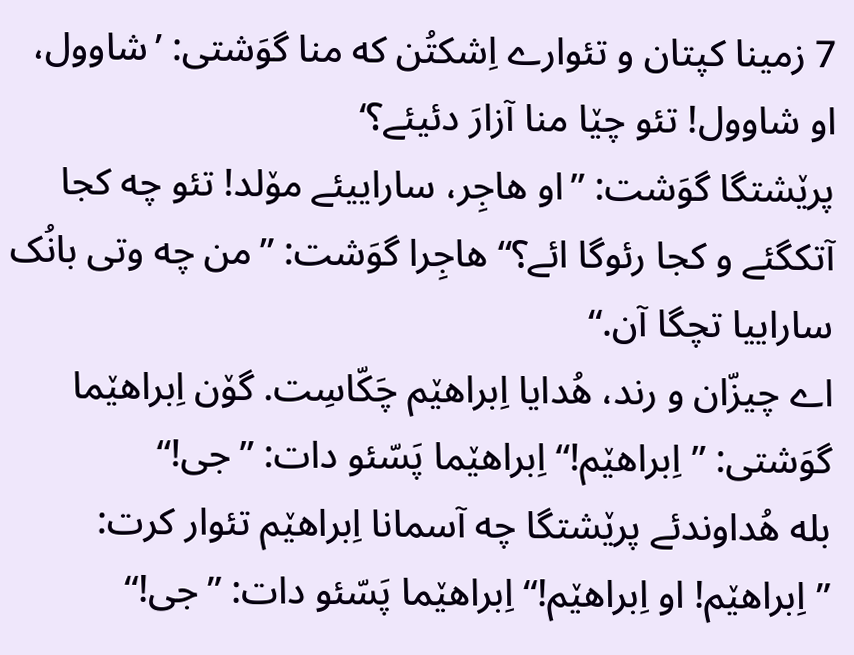7 زمینا کپتان و تئوارے اِشکتُن که منا گوَشتی: ’شاوول، او شاوول! تئو چێا منا آزارَ دئیئے؟‘
پرێشتگا گوَشت: ”او هاجِر، ساراییئے مۆلد! تئو چه کجا آتکگئے و کجا رئوگا ائے؟“ هاجِرا گوَشت: ”من چه وتی بانُک ساراییا تچگا آن.“
اے چیزّان و رند، هُدایا اِبراهێم چَکّاسِت. گۆن اِبراهێما گوَشتی: ”اِبراهێم!“ اِبراهێما پَسّئو دات: ”جی!“
بله هُداوندئے پرێشتگا چه آسمانا اِبراهێم تئوار کرت: ”اِبراهێم! او اِبراهێم!“ اِبراهێما پَسّئو دات: ”جی!“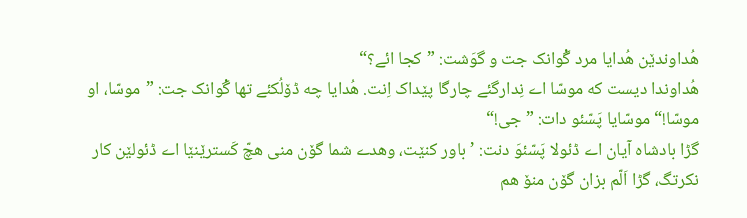هُداوندێن هُدایا مرد گْوانک جت و گوَشت: ”کجا ائے؟“
هُداوندا دیست که موسّا اے نِدارگئے چارگا پێداک اِنت. هُدایا چه ڈۆلُکئے تها گْوانک جت: ”موسّا، او موسّا!“ موسّایا پَسّئو دات: ”جی!“
گڑا بادشاه آیان اے ڈئولا پَسّئوَ دنت: ’باور کنێت، وهدے شما گۆن منی هچّ کَسترێنێا اے ڈئولێن کار نکرتگ، گڑا اَلّم بزان گۆن منۆ هم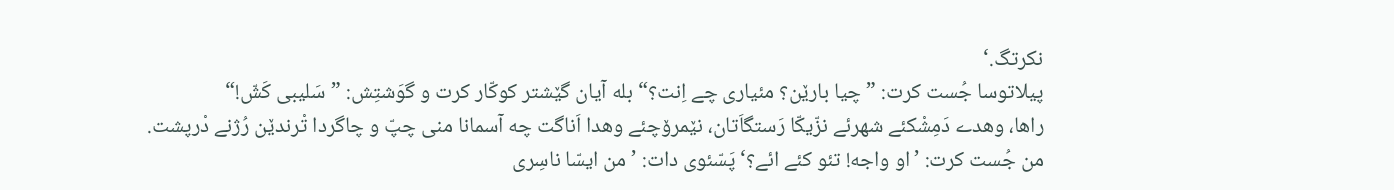نکرتگ.‘
پیلاتوسا جُست کرت: ”چیا بارێن؟ مئیاری چے اِنت؟“ بله آیان گێشتر کوکّار کرت و گوَشتِش: ”سَلیبی کَشّ!“
راها، وهدے دَمِشْکئے شهرئے نزّیکّا رَستگاَتان، نێمرۆچئے وهدا اَناگت چه آسمانا منی چپّ و چاگردا تْرندێن رُژنے دْرپشت.
من جُست کرت: ’او واجه! تئو کئے ائے؟‘ پَسّئوی دات: ’من ایسّا ناسِری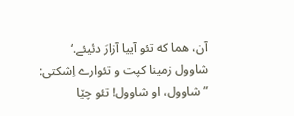آن، هما که تئو آییا آزارَ دئیئے.‘
شاوول زمینا کپت و تئوارے اِشکتی: ”شاوول، او شاوول! تئو چێا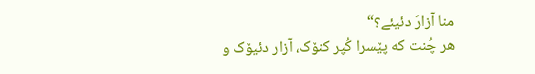منا آزارَ دئیئے؟“
هر چُنت که پێسرا کُپر کنۆک، آزار دئیۆک و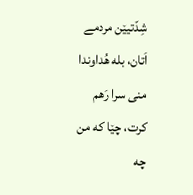شِدّتیێن مردمے اَتان، بله هُداوندا منی سرا رَهم کرت، چێا که من چه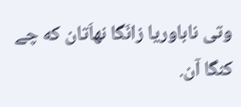وتی ناباوریا زانَگا نهاَتان که چے کنگا آن.